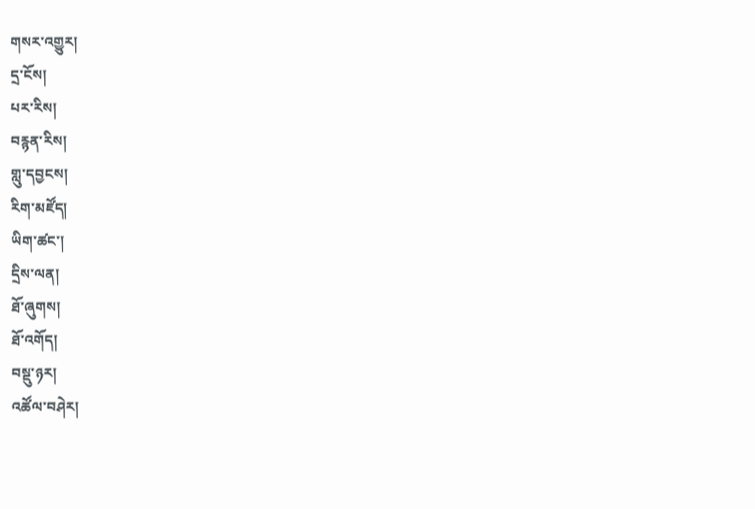གསར་འགྱུར།
དྲ་ངོས།
པར་རིས།
བརྙན་རིས།
གླུ་དབྱངས།
རིག་མཛོད།
ཡིག་ཚང་།
དྲིས་ལན།
ཐོ་ཞུགས།
ཐོ་འགོད།
བསྡུ་ཉར།
འཚོལ་བཤེར།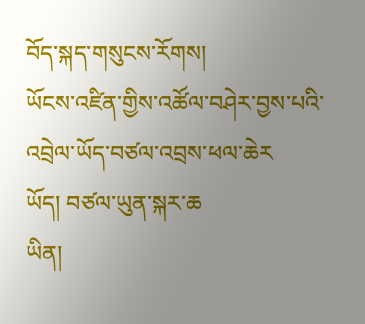བོད་སྐད་གསུངས་རོགས།
ཡོངས་འཛིན་གྱིས་འཚོལ་བཤེར་བྱས་པའི་འབྲེལ་ཡོད་བཙལ་འབྲས་ཕལ་ཆེར
ཡོད། བཙལ་ཡུན་སྐར་ཆ
ཡིན།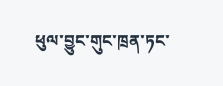ཕུལ་བྱུང་གུང་ཁྲན་ཏང་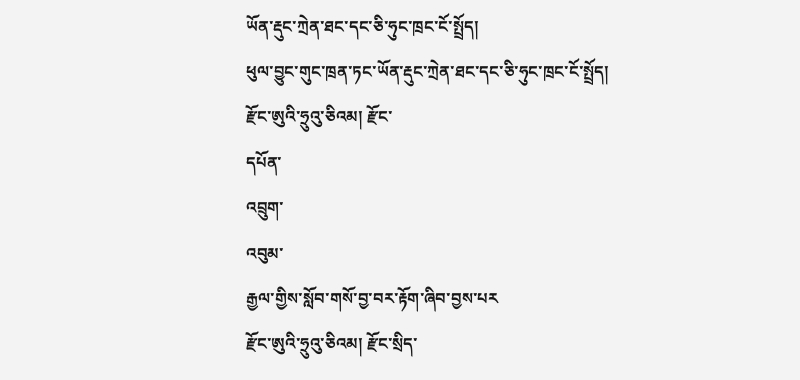ཡོན་རྡུང་ཀྲེན་ཐང་དང་ཅི་ཧུང་ཁྲང་ངོ་སྤྲོད།
ཕུལ་བྱུང་གུང་ཁྲན་ཏང་ཡོན་རྡུང་ཀྲེན་ཐང་དང་ཅི་ཧུང་ཁྲང་ངོ་སྤྲོད།
རྫོང་ཨུའི་ཧྲུའུ་ཅིའམ། རྫོང་
དཔོན་
འབྲུག་
འབུམ་
རྒྱལ་གྱིས་སློབ་གསོ་བྱ་བར་རྟོག་ཞིབ་བྱས་པར
རྫོང་ཨུའི་ཧྲུའུ་ཅིའམ། རྫོང་སྲིད་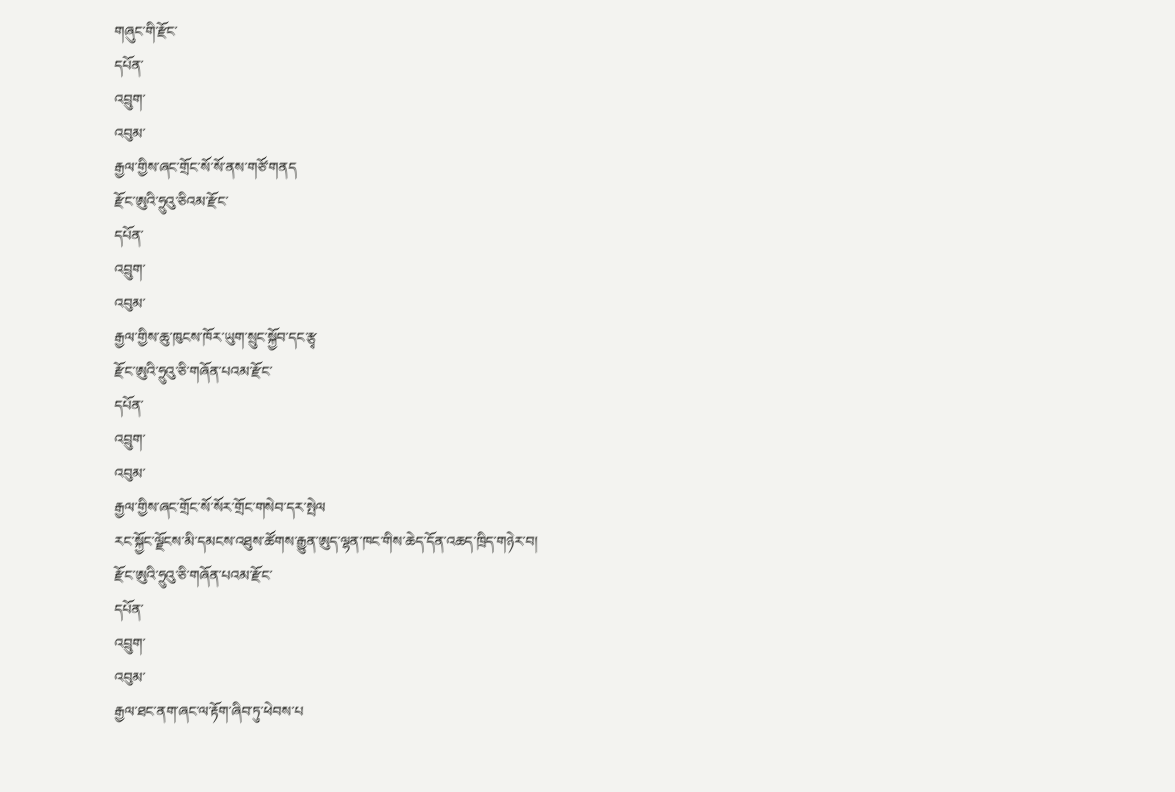གཞུང་གི་རྫོང་
དཔོན་
འབྲུག་
འབུམ་
རྒྱལ་གྱིས་ཞང་གྲོང་སོ་སོ་ནས་གཙོ་གནད
རྫོང་ཨུའི་ཧྲུའུ་ཅིའམ་རྫོང་
དཔོན་
འབྲུག་
འབུམ་
རྒྱལ་གྱིས་ཆུ་ཁུངས་ཁོར་ཡུག་སྲུང་སྐྱོབ་དང་རྩྭ
རྫོང་ཨུའི་ཧྲུའུ་ཅི་གཞོན་པའམ་རྫོང་
དཔོན་
འབྲུག་
འབུམ་
རྒྱལ་གྱིས་ཞང་གྲོང་སོ་སོར་གྲོང་གསེབ་དར་སྤེལ
རང་སྐྱོང་ལྗོངས་མི་དམངས་འཐུས་ཚོགས་རྒྱུན་ཨུད་ལྷན་ཁང་གིས་ཆེད་དོན་འཆད་ཁྲིད་གཉེར་བ།
རྫོང་ཨུའི་ཧྲུའུ་ཅི་གཞོན་པའམ་རྫོང་
དཔོན་
འབྲུག་
འབུམ་
རྒྱལ་ཐང་ནག་ཞང་ལ་རྟོག་ཞིབ་ཏུ་ཕེབས་པ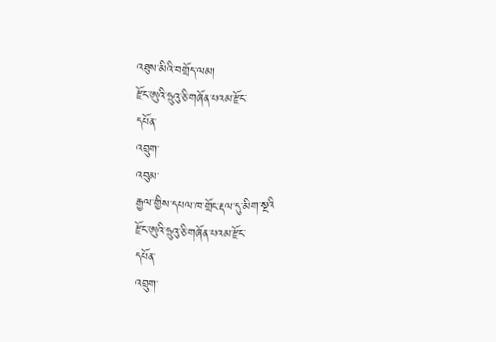འཐུས་མིའི་བགྲོད་ལམ།
རྫོང་ཨུའི་ཧྲུའུ་ཅི་གཞོན་པའམ་རྫོང་
དཔོན་
འབྲུག་
འབུམ་
རྒྱལ་གྱིས་དཔལ་ཁ་གྲོང་རྡལ་དུ་མིག་སྔའི
རྫོང་ཨུའི་ཧྲུའུ་ཅི་གཞོན་པའམ་རྫོང་
དཔོན་
འབྲུག་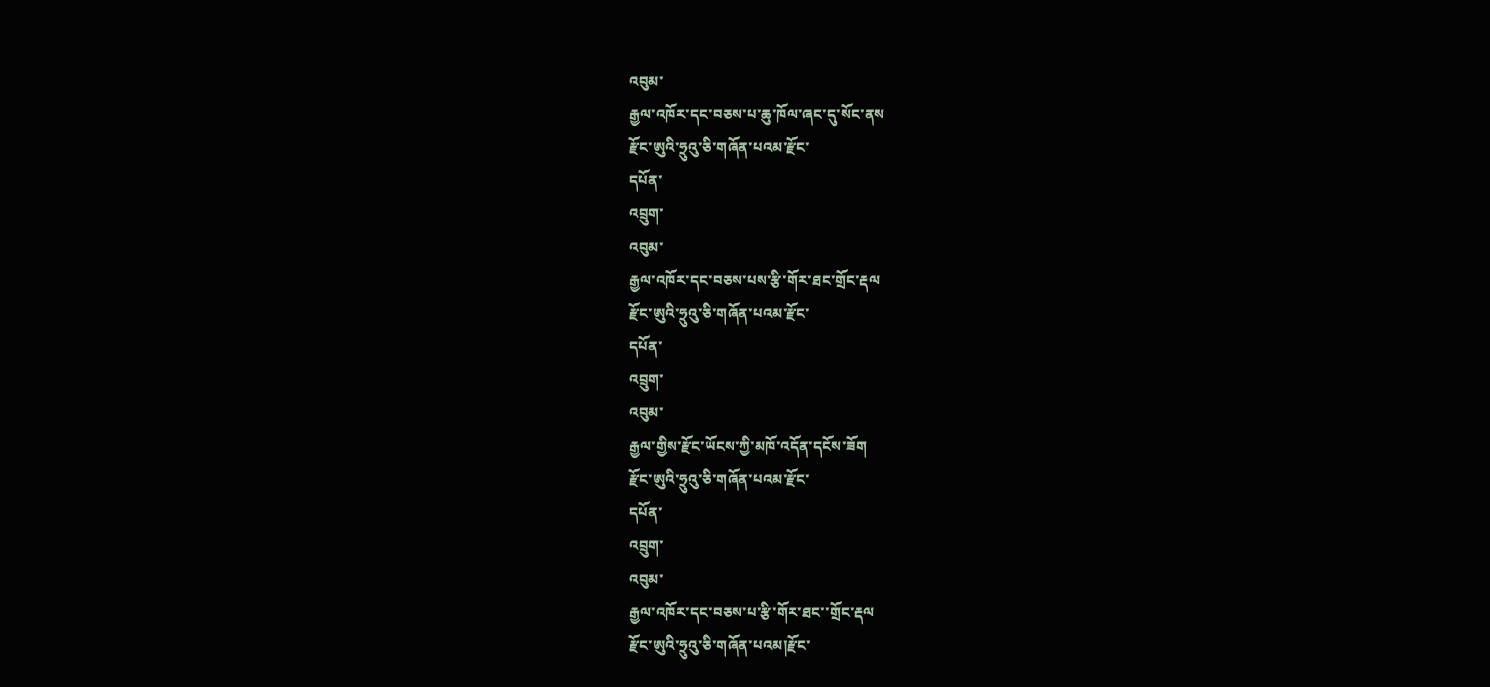འབུམ་
རྒྱལ་འཁོར་དང་བཅས་པ་ཆུ་ཁོལ་ཞང་དུ་སོང་ནས
རྫོང་ཨུའི་ཧྲུའུ་ཅི་གཞོན་པའམ་རྫོང་
དཔོན་
འབྲུག་
འབུམ་
རྒྱལ་འཁོར་དང་བཅས་པས་རྩི་གོར་ཐང་གྲོང་རྡལ
རྫོང་ཨུའི་ཧྲུའུ་ཅི་གཞོན་པའམ་རྫོང་
དཔོན་
འབྲུག་
འབུམ་
རྒྱལ་གྱིས་རྫོང་ཡོངས་ཀྱི་མཁོ་འདོན་དངོས་ཟོག
རྫོང་ཨུའི་ཧྲུའུ་ཅི་གཞོན་པའམ་རྫོང་
དཔོན་
འབྲུག་
འབུམ་
རྒྱལ་འཁོར་དང་བཅས་པ་རྩི་གོར་ཐང་་གྲོང་རྡལ
རྫོང་ཨུའི་ཧྲུའུ་ཅི་གཞོན་པའམ།རྫོང་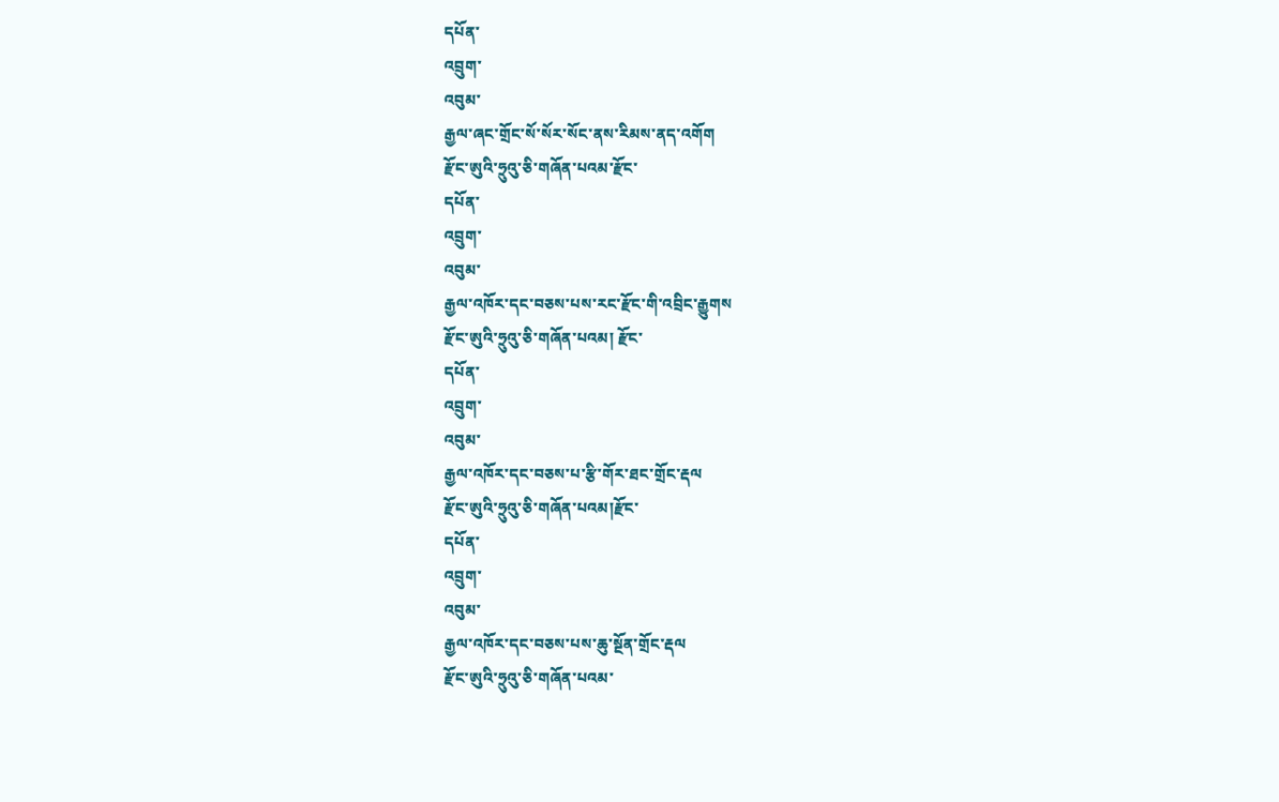དཔོན་
འབྲུག་
འབུམ་
རྒྱལ་ཞང་གྲོང་སོ་སོར་སོང་ནས་རིམས་ནད་འགོག
རྫོང་ཨུའི་ཧྲུའུ་ཅི་གཞོན་པའམ་རྫོང་
དཔོན་
འབྲུག་
འབུམ་
རྒྱལ་འཁོར་དང་བཅས་པས་རང་རྫོང་གི་འབྲིང་རྒྱུགས
རྫོང་ཨུའི་ཧྲུའུ་ཅི་གཞོན་པའམ། རྫོང་
དཔོན་
འབྲུག་
འབུམ་
རྒྱལ་འཁོར་དང་བཅས་པ་རྩི་གོར་ཐང་གྲོང་རྡལ
རྫོང་ཨུའི་ཧྲུའུ་ཅི་གཞོན་པའམ།རྫོང་
དཔོན་
འབྲུག་
འབུམ་
རྒྱལ་འཁོར་དང་བཅས་པས་ཆུ་སྔོན་གྲོང་རྡལ
རྫོང་ཨུའི་ཧྲུའུ་ཅི་གཞོན་པའམ་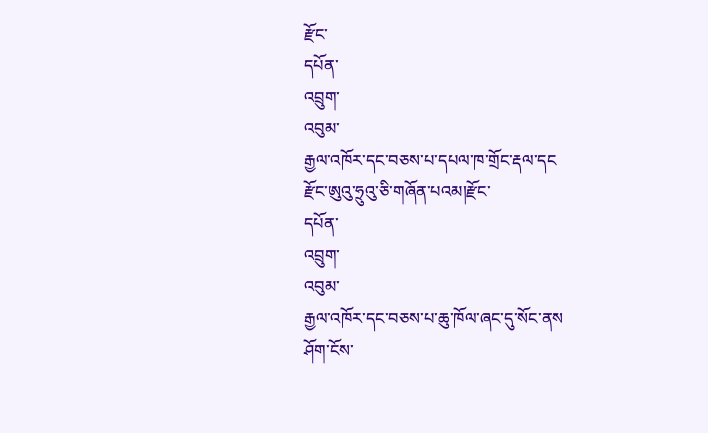རྫོང་
དཔོན་
འབྲུག་
འབུམ་
རྒྱལ་འཁོར་དང་བཅས་པ་དཔལ་ཁ་གྲོང་རྡལ་དང
རྫོང་ཨུའུ་ཧྲུའུ་ཅི་གཞོན་པའམ།རྫོང་
དཔོན་
འབྲུག་
འབུམ་
རྒྱལ་འཁོར་དང་བཅས་པ་ཆུ་ཁོལ་ཞང་དུ་སོང་ནས
ཤོག་ངོས་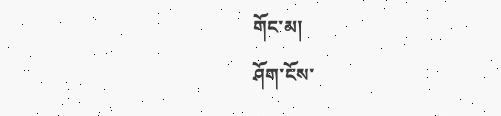གོང་མ།
ཤོག་ངོས་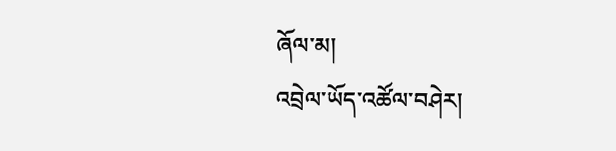ཞོལ་མ།
འབྲེལ་ཡོད་འཚོལ་བཤེར།